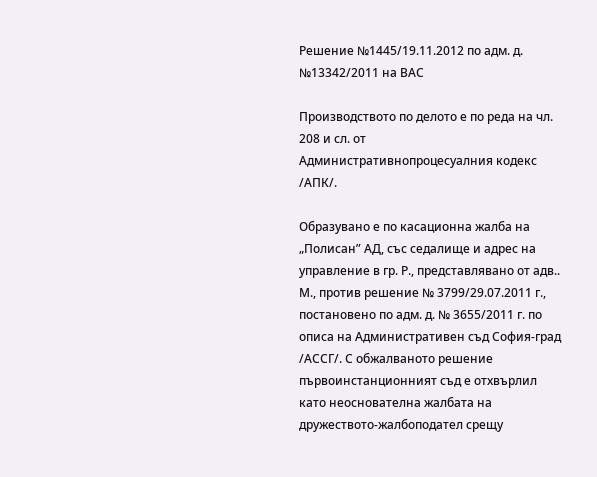Решение №1445/19.11.2012 по адм. д. №13342/2011 на ВАС

Производството по делото е по реда на чл. 208 и сл. от Административнопроцесуалния кодекс /АПК/.

Образувано е по касационна жалба на „Полисан” АД, със седалище и адрес на управление в гр. Р., представлявано от адв.. М., против решение № 3799/29.07.2011 г., постановено по адм. д. № 3655/2011 г. по описа на Административен съд София-град /АССГ/. С обжалваното решение първоинстанционният съд е отхвърлил като неоснователна жалбата на дружеството-жалбоподател срещу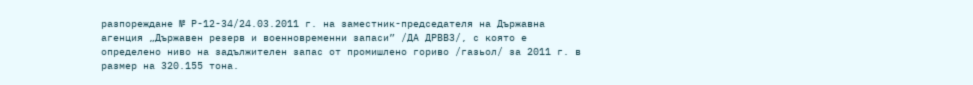разпореждане № Р-12-34/24.03.2011 г. на заместник-председателя на Държавна агенция „Държавен резерв и военновременни запаси” /ДА ДРВВЗ/, с която е определено ниво на задължителен запас от промишлено гориво /газьол/ за 2011 г. в размер на 320.155 тона.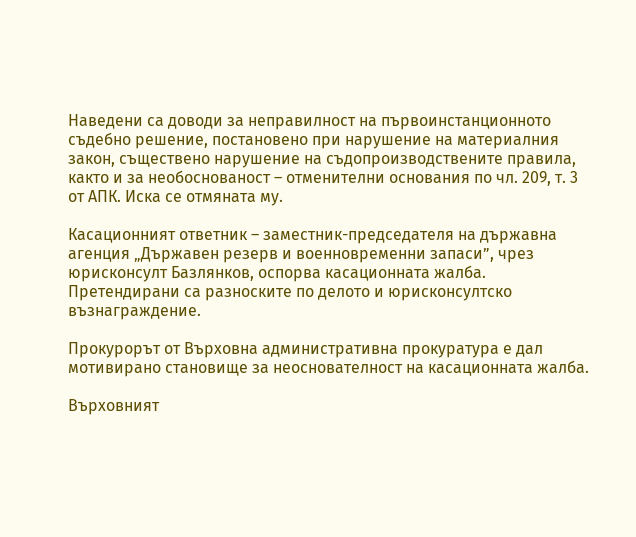Наведени са доводи за неправилност на първоинстанционното съдебно решение, постановено при нарушение на материалния закон, съществено нарушение на съдопроизводствените правила, както и за необоснованост – отменителни основания по чл. 209, т. 3 от АПК. Иска се отмяната му.

Касационният ответник – заместник-председателя на държавна агенция „Държавен резерв и военновременни запаси”, чрез юрисконсулт Базлянков, оспорва касационната жалба. Претендирани са разноските по делото и юрисконсултско възнаграждение.

Прокурорът от Върховна административна прокуратура е дал мотивирано становище за неоснователност на касационната жалба.

Върховният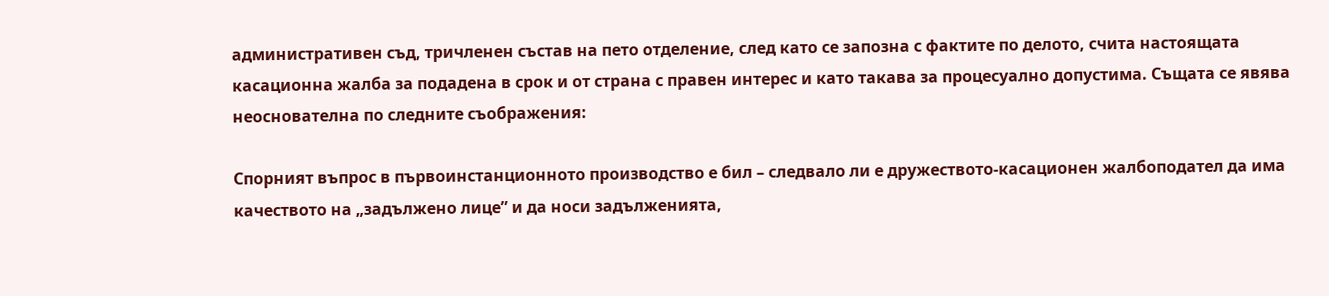административен съд, тричленен състав на пето отделение, след като се запозна с фактите по делото, счита настоящата касационна жалба за подадена в срок и от страна с правен интерес и като такава за процесуално допустима. Същата се явява неоснователна по следните съображения:

Спорният въпрос в първоинстанционното производство е бил – следвало ли е дружеството-касационен жалбоподател да има качеството на „задължено лице” и да носи задълженията,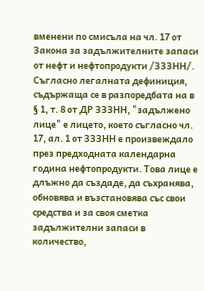вменени по смисъла на чл. 17 от Закона за задължителните запаси от нефт и нефтопродукти /ЗЗЗНН/. Съгласно легалната дефиниция, съдържаща се в разпоредбата на в § 1, т. 8 от ДР ЗЗЗНН, "задължено лице" е лицето, което съгласно чл. 17, ал. 1 от ЗЗЗНН е произвеждало през предходната календарна година нефтопродукти. Това лице е длъжно да създаде, да съхранява, обновява и възстановява със свои средства и за своя сметка задължителни запаси в количество,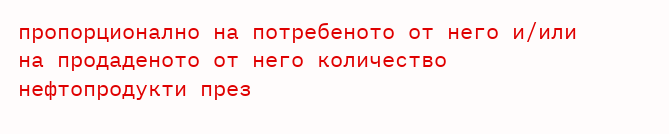пропорционално на потребеното от него и/или на продаденото от него количество нефтопродукти през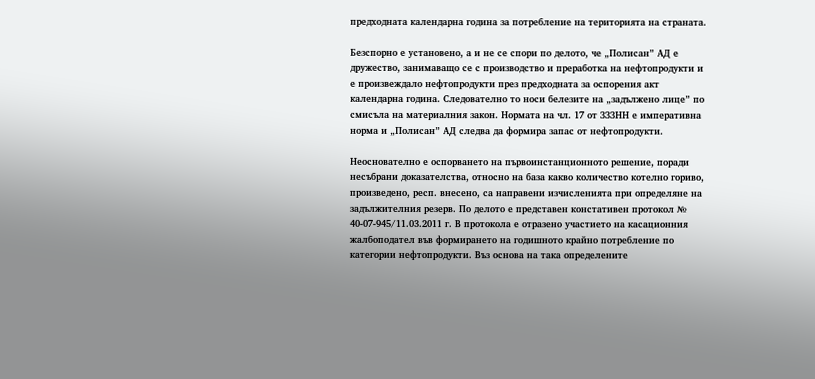предходната календарна година за потребление на територията на страната.

Безспорно е установено, а и не се спори по делото, че „Полисан” АД е дружество, занимаващо се с производство и преработка на нефтопродукти и е произвеждало нефтопродукти през предходната за оспорения акт календарна година. Следователно то носи белезите на „задължено лице” по смисъла на материалния закон. Нормата на чл. 17 от ЗЗЗНН е императивна норма и „Полисан” АД следва да формира запас от нефтопродукти.

Неоснователно е оспорването на първоинстанционното решение, поради несъбрани доказателства, относно на база какво количество котелно гориво, произведено, респ. внесено, са направени изчисленията при определяне на задължителния резерв. По делото е представен констативен протокол № 40-07-945/11.03.2011 г. В протокола е отразено участието на касационния жалбоподател във формирането на годишното крайно потребление по категории нефтопродукти. Въз основа на така определените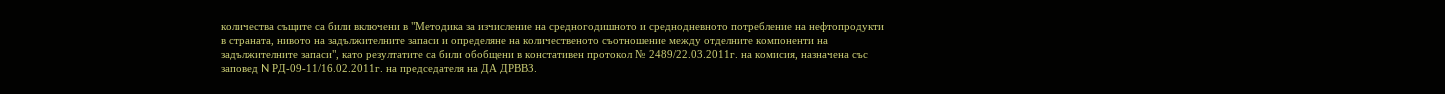количества същите са били включени в "Методика за изчисление на средногодишното и среднодневното потребление на нефтопродукти в страната, нивото на задължителните запаси и определяне на количественото съотношение между отделните компоненти на задължителните запаси", като резултатите са били обобщени в констативен протокол № 2489/22.03.2011г. на комисия, назначена със заповед N РД-09-11/16.02.2011г. на председателя на ДА ДРВВЗ.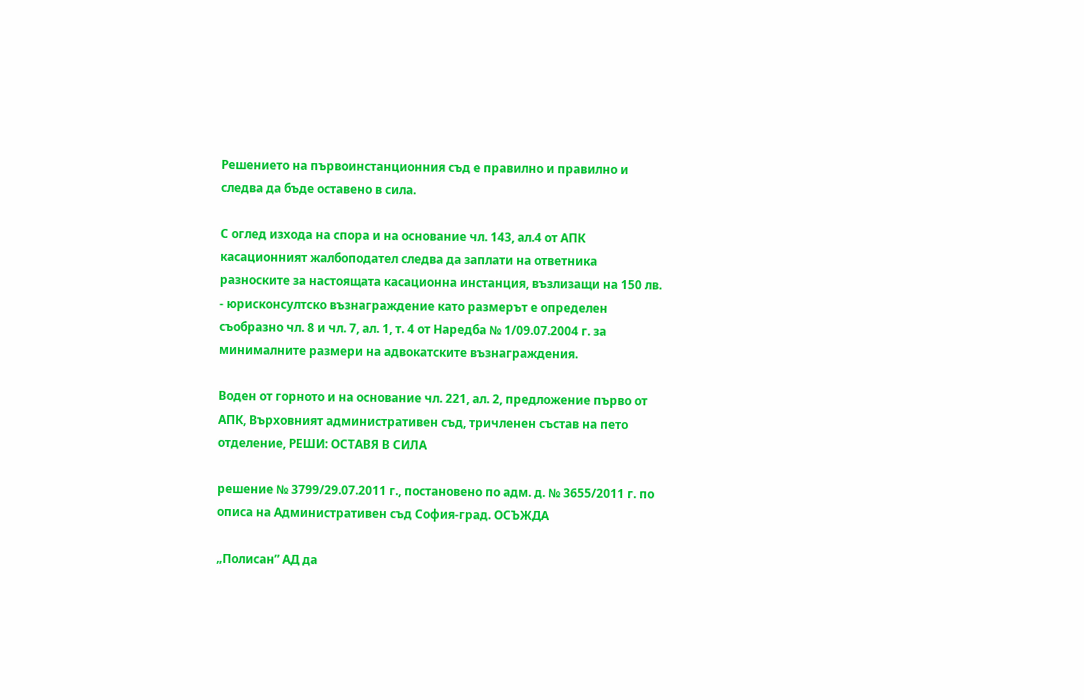Решението на първоинстанционния съд е правилно и правилно и следва да бъде оставено в сила.

С оглед изхода на спора и на основание чл. 143, ал.4 от АПК касационният жалбоподател следва да заплати на ответника разноските за настоящата касационна инстанция, възлизащи на 150 лв. - юрисконсултско възнаграждение като размерът е определен съобразно чл. 8 и чл. 7, ал. 1, т. 4 от Наредба № 1/09.07.2004 г. за минималните размери на адвокатските възнаграждения.

Воден от горното и на основание чл. 221, ал. 2, предложение първо от АПК, Върховният административен съд, тричленен състав на пето отделение, РЕШИ: ОСТАВЯ В СИЛА

решение № 3799/29.07.2011 г., постановено по адм. д. № 3655/2011 г. по описа на Административен съд София-град. ОСЪЖДА

„Полисан” АД да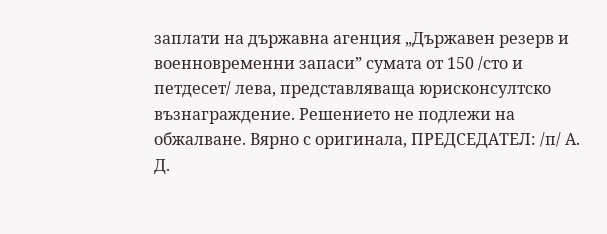заплати на държавна агенция „Държавен резерв и военновременни запаси” сумата от 150 /сто и петдесет/ лева, представляваща юрисконсултско възнаграждение. Решението не подлежи на обжалване. Вярно с оригинала, ПРЕДСЕДАТЕЛ: /п/ А. Д.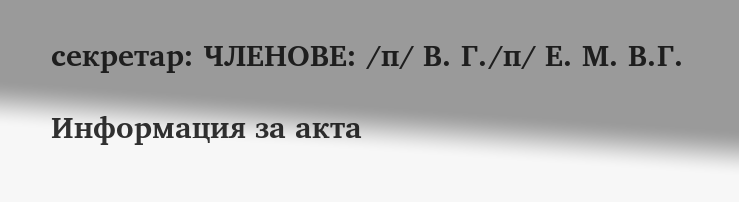секретар: ЧЛЕНОВЕ: /п/ В. Г./п/ Е. М. В.Г.

Информация за акта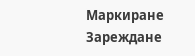Маркиране
Зареждане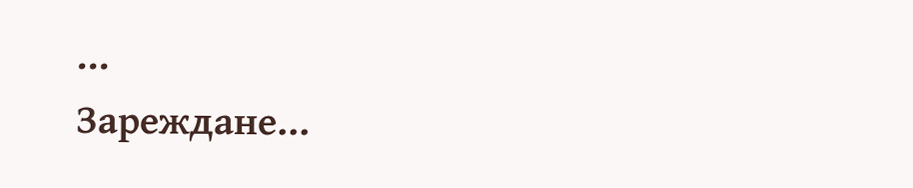...
Зареждане...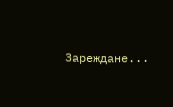Зареждане...